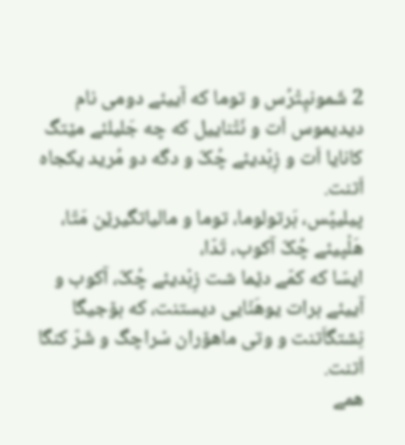2 شَمونپِتْرُس و توما که آییئے دومی نام دیدیموس اَت و نَتْناییل که چه جَلیلئے مێتگ کانایا اَت و زِبْدیئے چُکّ و دگه دو مُرید یکجاه اَتنت.
پیلیپُس، بَرتولوما، توما و مالیاتگیرێن مَتّا، هَلْپیئے چُکّ آکوب، تَدّا،
ایسّا که کمّے دێما شت زِبْدیئے چُکّ، آکوب و آییئے برات یوهَنّایی دیستنت، که بۆجیگا نِشتگاَتنت و وتی ماهۆران سْراچگ و شَرّ کنگا اَتنت.
همے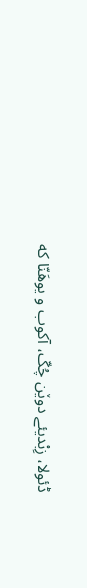ڈئولا، زِبْدیئے دوێن چُکّ، آکوب و یوهَنّا که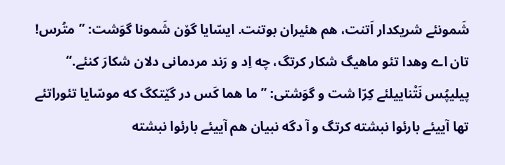شَمونئے شریکدار اَتنت، هم هئیران بوتنت. ایسّایا گۆن شَمونا گوَشت: ”متُرس! تان اے وهدا تئو ماهیگ شکار کرتگ، چه اِد و رَند مردمانی دلان شکارَ کنئے.“
پیلیپُس نَتْناییلئے کِرّا شت و گوَشتی: ”ما هما کَس در گێتکگ که موسّایا تئوراتئے تها آییئے بارئوا نبشته کرتگ و آ دگه نبیان هم آییئے بارئوا نبشته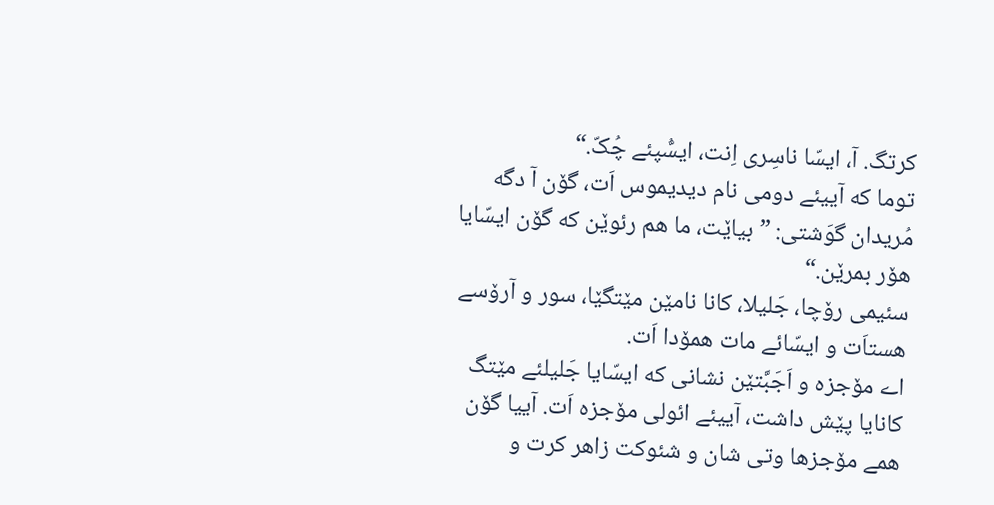کرتگ. آ، ایسّا ناسِری اِنت، ایسُّپئے چُکّ.“
توما که آییئے دومی نام دیدیموس اَت، گۆن آ دگه مُریدان گوَشتی: ”بیاێت، ما هم رئوێن که گۆن ایسّایا هۆر بمرێن.“
سئیمی رۆچا، جَلیلا، کانا نامێن مێتگێا، سور و آرۆسے هستاَت و ایسّائے مات همۆدا اَت.
اے مۆجزه و اَجَبَّتێن نشانی که ایسّایا جَلیلئے مێتگ کانایا پێش داشت، آییئے ائولی مۆجزه اَت. آییا گۆن همے مۆجزها وتی شان و شئوکت زاهر کرت و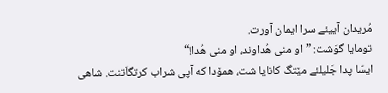مُریدان آییئے سرا ایمان آورت.
تومایا گوَشت: ”او منی هُداوند، او منی هُدا!“
ایسّا پدا جَلیلئے مێتگ کانایا شت، همۆدا که آپی شراب کرتگاَتنت. شاهی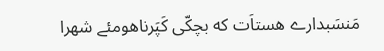مَنسَبدارے هستاَت که بچکّی کَپَرناهومئے شهرا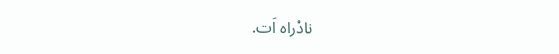نادْراه اَت.